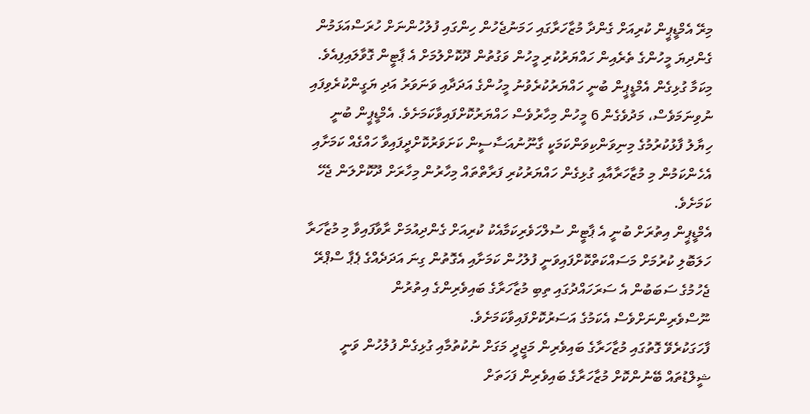މިރޭ އެމްޑީޕީން ކުރިއަށް ގެންދާ މުޒާހަރާގައި ހަމަނުޖެހުން ހިންގައި ފުލުހުންނަށް ހުރަސްއަޅަމުން ގެންދިޔަ މީހުންގެ ތެރެއިން ހައްޔަރުކުރި މީހުން ވަގުތުން ދޫކޮށްލުމަށް އެ ޕާޓީން ގޮވާލައިފިއެވެ.
މިކަމާ ގުޅިގެން އެމްޑީޕީން ބުނީ ހައްޔަރުކުރެވުނު މީހުންގެ އަދަދާއި ވަނަވަރު އަދި ޔަގީންކުރެވިފައި ނުވިނަމަވެސް، މަދުވެގެން 6 މީހުން މިހާރުވެސް ހައްޔަރުކޮށްފައިވާކަމަށެވެ. އެމްޑީޕީން ބުނީ ހިޔާލު ފާޅުކުރުމުގެ މިނިވަންކިވަންކަމަކީ ގާނޫނުއަސާސީން ކަށަވަރުކޮށްދީފައިވާ ހައްގެއް ކަމަށާއި އެހެންކަމުން މި މުޒާހަރާއާއި ގުޅިގެން ހައްޔަރުކުރި ފަރާތްތައް މިހާރުން މިހާރަށް ދޫކޮށްލަން ޖެހޭ ކަމަށެވެ.
އެމްޑީޕީން އިތުރަށް ބުނީ އެ ޕާޓީން ސުލްހަވެރިކަމާއެކު ކުރިއަށް ގެންދިއުމަށް ރާވާފައިވާ މި މުޒާހަރާ ހަލަބޮލި ކުރުމަށް މަސައްކަތްކޮށްފައިވަނީ ފުލުހުން ކަމަށާއި އެގޮތުން ގިނަ އަދަދެއްގެ ޕެޕާ ސްޕްރޭ ޖެހުމުގެ ސަބަބުން އެ ސަރަހައްދުގައި ތިބި މުޒާހަރާގެ ބައިވެރިންގެ އިތުރުން ނޫސްވެރިންނަށްވެސް އެކަމުގެ އަސަރުކޮށްފައިވާކަމަށެވެ.
ފާހަގަކުރެވޭ ގޮތުގައި މުޒާހަރާގެ ބައިވެރިން މަޖީދީ މަގަށް ނުކުތުމާއި ގުޅިގެން ފުލުހުން ވަނީ ޝީލްޑުތައް ބޭނުންކޮށް މުޒާހަރާގެ ބައިވެރިން ފަހަތަށް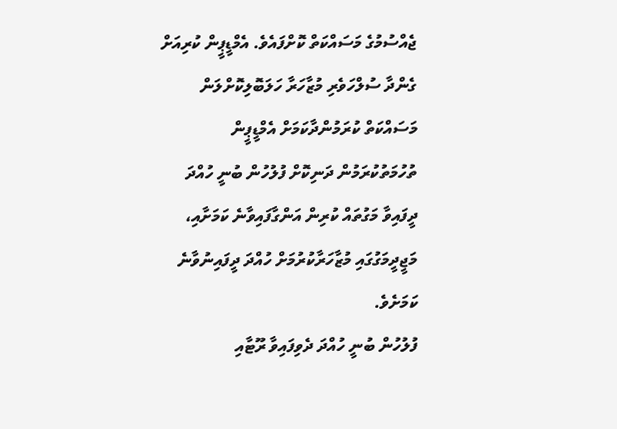ޖެއްސުމުގެ މަސައްކަތް ކޮށްފައެވެ. އެމްޑީޕީން ކުރިއަށް ގެންދާ ސުލްހަވެރި މުޒާހަރާ ހަލަބޮލިކޮށްލަން މަސައްކަތް ކުރަމުންދާކަމަށް އެމްޑީޕީން ތުހުމަތުކުރަމުން ދަނިކޮށް ފުލުހުން ބުނީ ހުއްދަ ދީފައިވާ މަގުތައް ކުރިން އަންގާފައިވާނެ ކަމަށާއި، މަޖީދީމަގުގައި މުޒާހަރާކުރުމަށް ހުއްދަ ދީފައިނުވާނެ ކަމަށެވެ.
ފުލުހުން ބުނީ ހުއްދަ ދެވިފައިވާ ރޫޓާއި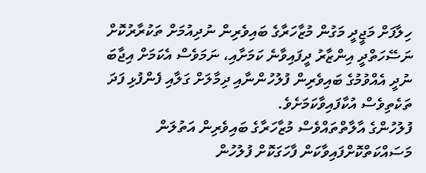ހިލާފަށް މަޖީދީ މަގުން މުޒާހަރާގެ ބައިވެރިން ނުދިއުމަށް ތަކުރާރުކޮށް ނަސޭހަތްދީ އިންޒާރު ދީފައިވާނެ ކަމަށާއި، ނަމަވެސް އެކަމަށް އިޖާބަ ނުދީ އެއްވުމުގެ ބައިވެރިން ފުލުހުންނާއި ދިމާލަށް ގަލާއި ފެންފުޅި ފަދަ ތަކެތިވެސް އުކާފައިވާކަމަށެވެ.
ފުލުހުންގެ އާލާތްތައްވެސް މުޒާހަރާގެ ބައިވެރިން އަތުލަން މަސައްކަތްކޮށްފައިވާކަން ފާހަގަކޮށް ފުލުހުން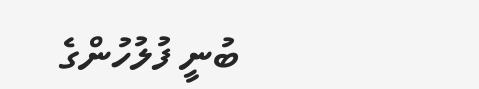ބުނީ ފުލުހުންގެ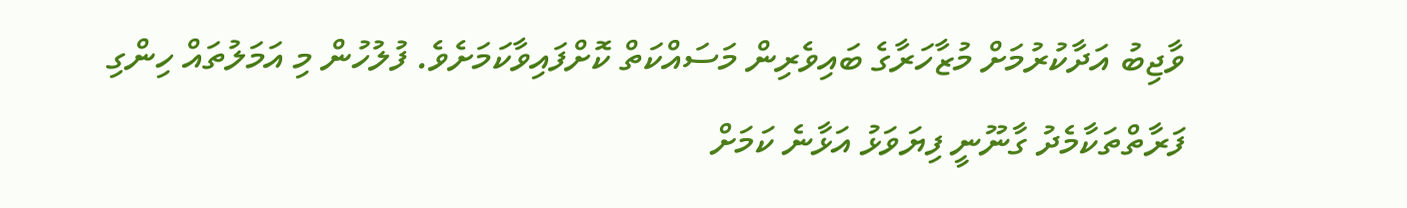ވާޖިބު އަދާކުރުމަށް މުޒާހަރާގެ ބައިވެރިން މަސައްކަތް ކޮށްފައިވާކަމަށެވެ. ފުލުހުން މި އަމަލުތައް ހިންގި ފަރާތްތަކާމެދު ގާނޫނީ ފިޔަވަޅު އަޅާނެ ކަމަށް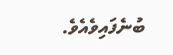ބުނެފައިވެއެވެ.